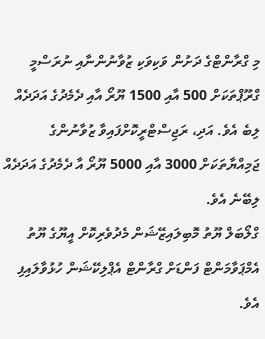މި ގްރާންޓްގެ ދަށުން ވަކިވަކި ޒުވާނުންނާއި ނުރަސްމީ ގްރޫޕްތަކަށް 500 އާއި 1500 ޔޫރޯ އާއި ދެމެދުގެ އަދަދެއް ލިބެ އެވެ. އަދި، ރަޖިސްޓްރީކޮށްފައިވާ ޒުވާނުންގެ ޖަމިއްޔާތަކަށް 3000 އާއި 5000 ޔޫރޯ އާ ދެމެދުގެ އަދަދެއް ލިބޭނެ އެވެ.
ގްލޯބަލް ޔޫތު މޮބިލައިޒޭޝަން މެދުވެރިކޮށް އީޔޫގެ ޔޫތު އެމްޕަވާމަންޓް ފަންޑަށް ގްރާންޓް އެޕްލިކޭޝަން ހުޅުވާލައިފި އެވެ.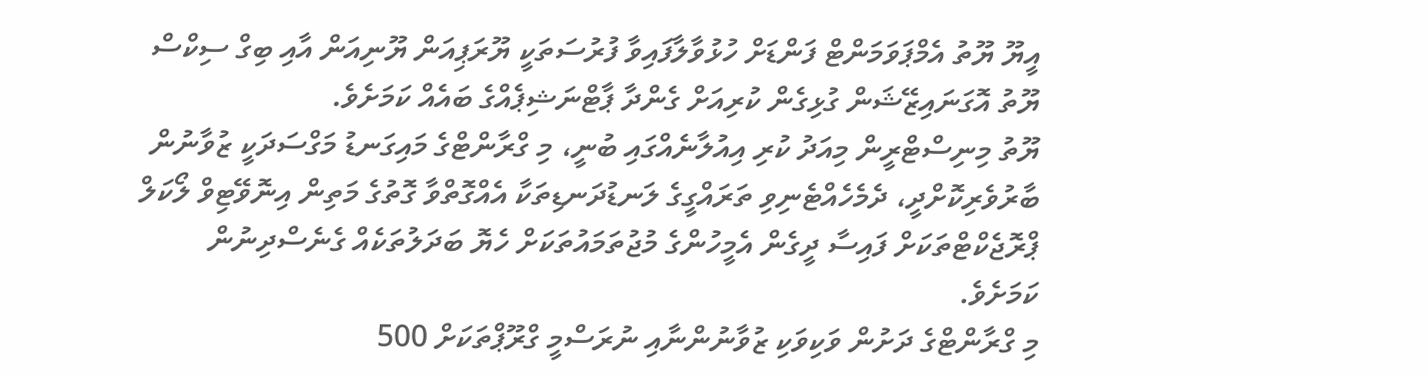އީޔޫ ޔޫތު އެމްޕަވަމަންޓް ފަންޑަށް ހުޅުވާލާފައިވާ ފުރުސަތަކީ ޔޫރަޕިއަން ޔޫނިއަން އާއި ބިގް ސިކްސް ޔޫތު އޮގަނައިޒޭޝަން ގުޅިގެން ކުރިއަށް ގެންދާ ޕާޓްނަޝިޕެއްގެ ބައެއް ކަމަށެވެ.
ޔޫތު މިނިސްޓްރީން މިއަދު ކުރި އިއުލާނެއްގައި ބުނީ، މި ގްރާންޓްގެ މައިގަނޑު މަގްސަދަކީ ޒުވާނުން ބާރުވެރިކޮށްދީ، ދެމެހެއްޓެނިވި ތަރައްގީގެ ލަނޑުދަނޑިތަކާ އެއްގޮތްވާ ގޮތުގެ މަތިން އިނޮވޭޓިވް ލޯކަލް ޕްރޮޖެކްޓްތަކަށް ފައިސާ ދީގެން އެމީހުންގެ މުޖުތަމައުތަކަށް ހެޔޮ ބަދަލުތަކެއް ގެނެސްދިނުން ކަމަށެވެ.
މި ގްރާންޓްގެ ދަށުން ވަކިވަކި ޒުވާނުންނާއި ނުރަސްމީ ގްރޫޕްތަކަށް 500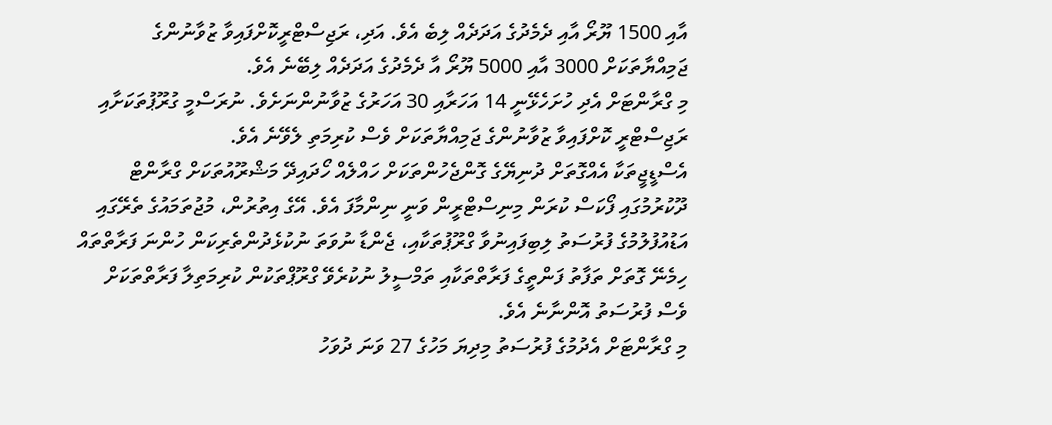އާއި 1500 ޔޫރޯ އާއި ދެމެދުގެ އަދަދެއް ލިބެ އެވެ. އަދި، ރަޖިސްޓްރީކޮށްފައިވާ ޒުވާނުންގެ ޖަމިއްޔާތަކަށް 3000 އާއި 5000 ޔޫރޯ އާ ދެމެދުގެ އަދަދެއް ލިބޭނެ އެވެ.
މި ގްރާންޓަށް އެދި ހުށަހެޅޭނީ 14 އަހަރާއި 30 އަހަރުގެ ޒުވާނުންނަށެވެ. ނުރަސްމީ ގުރޫޕުތަކަށާއި ރަޖިސްޓްރީ ކޮށްފައިވާ ޒުވާނުންގެ ޖަމިއްޔާތަކަށް ވެސް ކުރިމަތި ލެވޭނެ އެވެ.
އެސްޑީޖީތަކާ އެއްގޮތަށް ދުނިޔޭގެ ގޮންޖެހުންތަކަށް ހައްލެއް ހޯދައިދޭ މަޝްރޫއުތަކަށް ގްރާންޓް ދޫކުރުމުގައި ފޯކަސް ކުރަން މިނިސްޓްރީން ވަނީ ނިންމާފަ އެވެ. އޭގެ އިތުރުން، މުޖުތަމައުގެ ތެރޭގައި އަޑުއުފުލުމުގެ ފުރުސަތު ލިބިފައިނުވާ ގްރޫޕުތަކާއި، ޖެންޑާ ނުވަތަ ނުކުޅެދުންތެރިކަން ހުންނަ ފަރާތްތައް ހިމެނޭ ގޮތަށް ތަފާތު ފަންތީގެ ފަރާތްތަކާއި ތަމްސީލު ނުކުރެވޭ ގްރޫޕްތަކުން ކުރިމަތިލާ ފަރާތްތަކަށް ވެސް ފުރުސަތު އޮންނާނެ އެވެ.
މި ގްރާންޓަށް އެދުމުގެ ފުރުސަތު މިދިޔަ މަހުގެ 27 ވަނަ ދުވަހު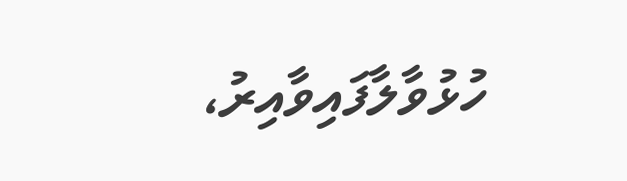ހުޅުވާލާފައިވާއިރު،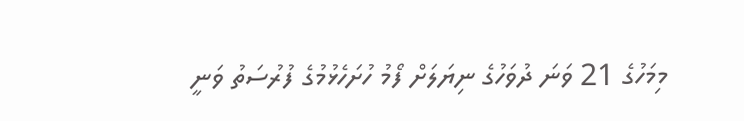މިމަހުގެ 21 ވަނަ ދުވަހުގެ ނިޔަލަށް ފޯމު ހުށަހެޅުމުގެ ފުރުސަތު ވަނީ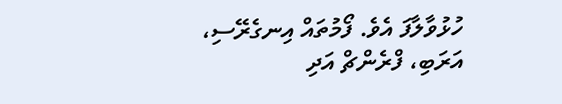ހުޅުވާލާފަ އެވެ. ފޯމުތައް އިނގެރޭސި، އަރަބި، ފްރެންޗް އަދި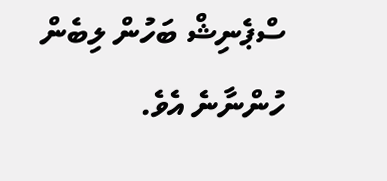ސްޕެނިޝް ބަހުން ލިބެން ހުންނާނެ އެވެ.